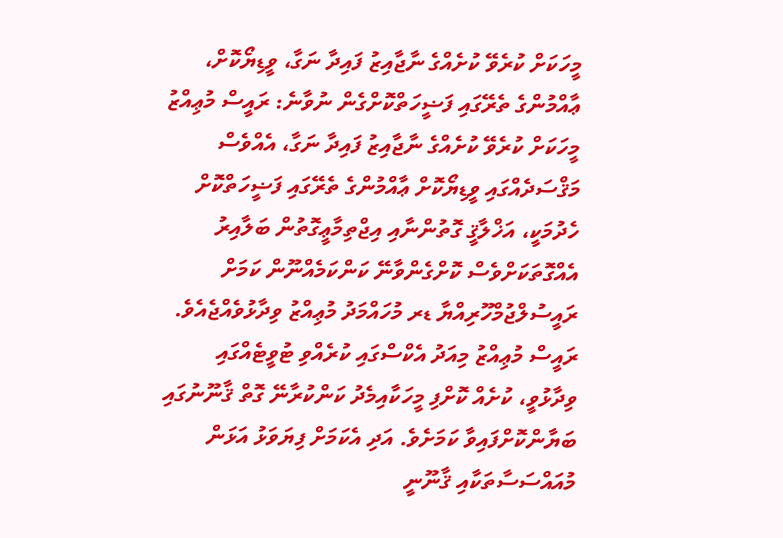މީހަކަށް ކުރެވޭ ކުށެއްގެ ނާޖާއިޒު ފައިދާ ނަގާ، ވީޑިޔޯކޮށް، ޢާއްމުންގެ ތެރޭގައި ފަޟީހަތްކޮށްގެން ނުވާނެ: ރައީސް މުޢިއްޒު
މީހަކަށް ކުރެވޭ ކުށެއްގެ ނާޖާއިޒު ފައިދާ ނަގާ، އެއްވެސް މަޤްސަދެއްގައި ވީޑިޔޯކޮށް ޢާއްމުންގެ ތެރޭގައި ފަޟީހަތްކޮށް ހެދުމަކީ، އަޚްލާޤީ ގޮތުންނާއި އިޖްތިމާޢީގޮތުން ބަލާއިރު އެއްގޮތަކަށްވެސް ކޮށްގެންވާނޭ ކަންކަމެއްނޫން ކަމަށް ރައީސުލްޖުމްހޫރިއްޔާ ޑރ މުހައްމަދު މުޢިއްޒު ވިދާޅުވެއްޖެއެވެ.
ރައީސް މުޢިއްޒު މިއަދު އެކްސްގައި ކުރެއްވި ޓުވީޓެއްގައި ވިދާޅުވީ، ކުށެއް ކޮށްފި މީހަކާއިމެދު ކަންކުރާނޭ ގޮތް ޤާނޫނުގައި ބަޔާންކޮށްފައިވާ ކަމަށެވެ. އަދި އެކަމަށް ފިޔަވަޅު އަޅަން މުއައްސަސާތަކާއި ޤާނޫނީ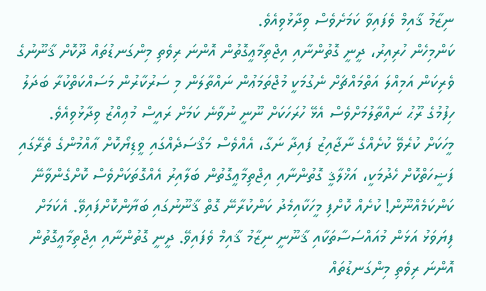ނިޒާމު ޤާއިމް ވެފައިވާ ކަމަށެވެސް ވިދާޅުވިއެވެ.
ކަންމިހެން ހުރިއިރު، ދީނީ ގޮތުންނާއި އިޖްތިމާޢީގޮތުން އޮންނަ ރިވެތި މިންގަނޑުތައް ދޫކޮށް ޤާނޫނުގެ ވެރިކަން އަމިއްލަ އަތްމައްޗަށް ނެގުމަކީ މުޖްތަމަޢުން ނައްތާލަން މި ސަރުކާރުން މަސައްކަތްކުރާ ބަދަލު ހިފުމުގެ ރޫޙު ނައްތާލުމަށްވެސް އެޅޭ ހުރަހަކަށް ނޫނީ ނުވާނެ ކަމަށް ރައީސް މުޢިއްޒު ވިދާޅުވިއެވެ.
މީހަކަށް ކުރެވޭ ކުށެއްގެ ނާޖާއިޒު ފައިދާ ނަގާ، އެއްވެސް މަޤްސަދެއްގައި ވީޑިޔޯކޮށް ޢާއްމުންގެ ތެރޭގައި ފަޟީހަތްކޮށް ހެދުމަކީ، އަޚްލާޤީ ގޮތުންނާއި އިޖްތިމާޢީގޮތުން ބަލާއިރު އެއްގޮތަކަށްވެސް ކޮށްގެންވާނޭ ކަންކަމެއްނޫން! ކުށެއް ކޮށްފި މީހަކާއިމެދު ކަންކުރާނޭ ގޮތް ޤާނޫނުގައި ބަޔާންކޮށްފައިވޭ. އެކަމަށް ފިޔަވަޅު އަޅަން މުއައްސަސާތަކާއި ޤާނޫނީ ނިޒާމު ޤާއިމް ވެފައިވޭ. ދީނީ ގޮތުންނާއި އިޖްތިމާޢީގޮތުން އޮންނަ ރިވެތި މިންގަނޑުތައް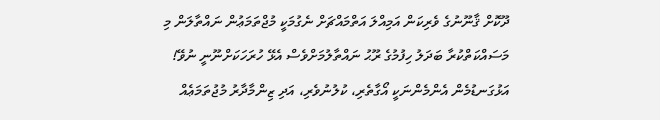ދޫކޮށް ޤާނޫނުގެ ވެރިކަން އަމިއްލަ އަތްމައްޗަށް ނެގުމަކީ މުޖްތަމަޢުން ނައްތާލަން މި މަސައްކަތްކުރާ ބަދަލު ހިފުމުގެ ރޫޙު ނައްތާލުމަށްވެސް އެޅޭ ހުރަހަކަށްނޫނީ ނުވޭ! އަޅުގަނޑުމެން އެންމެންނަކީ އޯގާތެރި، ކުލުނުވެރި، އަދި ޒިންމާދާރު މުޖުތަމަޢެއް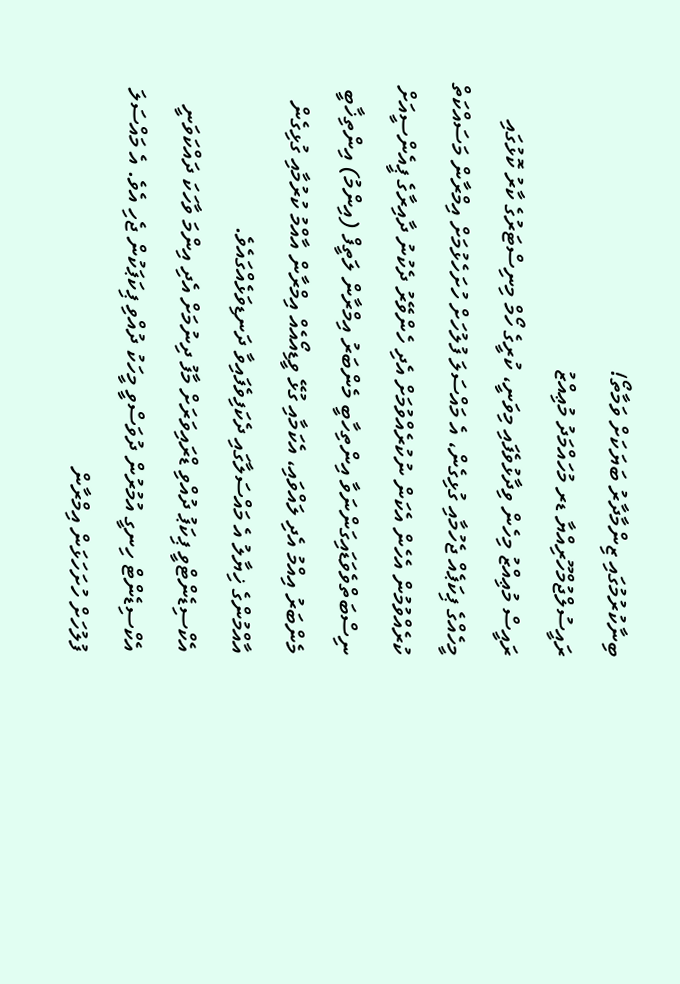ބިނާކުރުމުގައި ޒިންމާދާރު ބަޔަކަށް ވަމާތޯ!
ރައީސުލްޖުމްހޫރިއްޔާ ޑރ މުހައްމަދު މުޢިއްޒު
ރައީސް މުޢިއްޒު މިހެން ވިދާޅުވެފައި މިވަނީ، ކުރީގެ ހޯމް މިނިސްޓަރުގެ ކާރު ކޮޅުގައި މީހެއްގެ ޕިކަޕެއް ޖެހުމާއި ގުޅިގެން، އެ މައްސަލަ ފުލުހަށް ހުށަހެޅުމަށް އިމްރާން މަސައްކަތް ކުރެއްވުމުން އެހެން އެކަން ނުކުރެއްވުމަށް އެދި ހެންވޭރު ދެކުނު ދާއިރާގެ ޕީއެންސީއަށް ނިސްބަތްވެވަޑައިގަންނަވާ އިންތިހާބީ މެންބަރު އިމްރާން ލަތީފް (އިންމު) އިންތިޚާބީ މެންބަރު އިއްމު އެދި ލައްވައި، އެކަމާއި ގުޅޭ ވީޑިއޯއެއް އިމްރާން އާއްމު ކުރުމާއި ގުޅިގެން އާއްމުންގެ ޚިޔާލު އެ މައްސަލާގައި ދެކަފިވެފައިވާ ދަނޑިވަޅެއްގައެވެ.
އެކްސިޑެންޓްވީ ޕިކަޕު ދުއްވި ޑްރައިވަރަށް މާފު ދިނުމަށް އެދި އިންމަ ވާހަކަ ދައްކަވަނީ
އެކްސިޑެންޓް ހިނގީ އުމުރުން ދުވަސްވީ މީހަކު ދުއްވި ޕިކަޕަކުން ޖެހި އެވެ. އެ މައްސަލަ ފުލުހަށް ހުށަހަޅަން އިމްރާން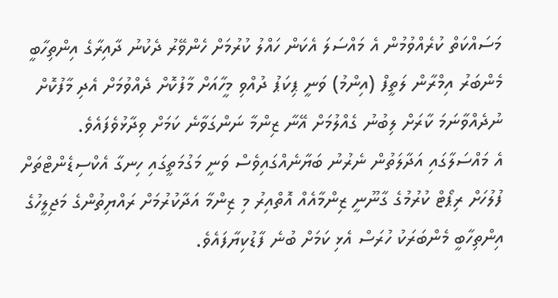މަސައްކަތް ކުރެއްވުމުން އެ މައްސަލަ އެކަން ހައްލު ކުރުމަށް ހެންވޭރު ދެކުނު ދާއިރާގެ އިންތިހާބީ މެންބަރު އިމްރާން ލަތީފް (އިންމު) ވަނީ ޕިކަޕު ދުއްވި މީހާއަށް މާފުކޮށް ދެއްވުމަށް އެދި މާފުކޮށް ނުދެއްވާނަމަ ކާރަށް ލިބުނު ގެއްލުމަށް އޭނާ ޒިންމާ ނަންގަވާނެ ކަމަށް ވިދާޅުވެފައެވެ.
އެ މައްސަލާގައި އަދާލަތުން ނެރުނު ބަޔާނެއްގައިވެސް ވަނީ މަގުމަތީގައި ހިނގާ އެކްސިޑެންޓްތަށް ފުލުހަށް ރިޕޯޓް ކުރުމުގެ ގާނޫނީ ޒިންމާއެއް އޮތްއިރު މި ޒިންމާ އަދާކުރުމަށް ރައްޔިތުންގެ މަޖިލީހުގެ އިންތިހާބީ މެންބަރަކު ހުރަސް އެޅި ކަމަށް ބުނެ ފާޑުކިޔާފައެވެ.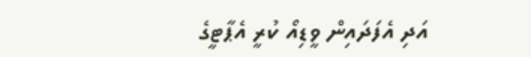އަދި އެފަދައިން ވީޑިއޯ ކުރީ އެޕާޓީގެ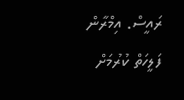ރައީސް. އިމްރާން ފަލީހަތް ކުރުމަށް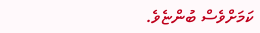ކަމަށްވެސް ބުންޏެވެ.